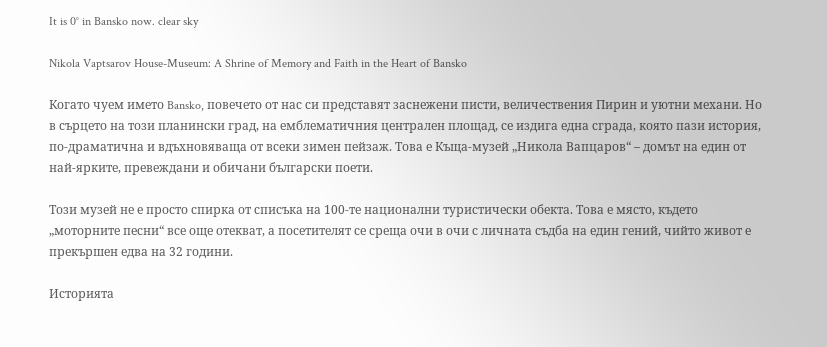It is 0° in Bansko now. clear sky

Nikola Vaptsarov House-Museum: A Shrine of Memory and Faith in the Heart of Bansko

Когато чуем името Bansko, повечето от нас си представят заснежени писти, величествения Пирин и уютни механи. Но в сърцето на този планински град, на емблематичния централен площад, се издига една сграда, която пази история, по-драматична и вдъхновяваща от всеки зимен пейзаж. Това е Къща-музей „Никола Вапцаров“ – домът на един от най-ярките, превеждани и обичани български поети.

Този музей не е просто спирка от списъка на 100-те национални туристически обекта. Това е място, където „моторните песни“ все още отекват, а посетителят се среща очи в очи с личната съдба на един гений, чийто живот е прекършен едва на 32 години.

Историята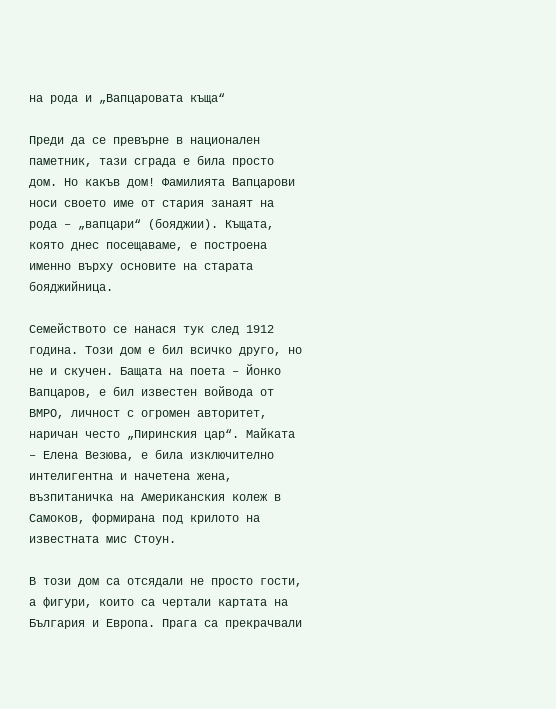на рода и „Вапцаровата къща“

Преди да се превърне в национален паметник, тази сграда е била просто дом. Но какъв дом! Фамилията Вапцарови носи своето име от стария занаят на рода – „вапцари“ (бояджии). Къщата, която днес посещаваме, е построена именно върху основите на старата бояджийница.

Семейството се нанася тук след 1912 година. Този дом е бил всичко друго, но не и скучен. Бащата на поета – Йонко Вапцаров, е бил известен войвода от ВМРО, личност с огромен авторитет, наричан често „Пиринския цар“. Майката – Елена Везюва, е била изключително интелигентна и начетена жена, възпитаничка на Американския колеж в Самоков, формирана под крилото на известната мис Стоун.

В този дом са отсядали не просто гости, а фигури, които са чертали картата на България и Европа. Прага са прекрачвали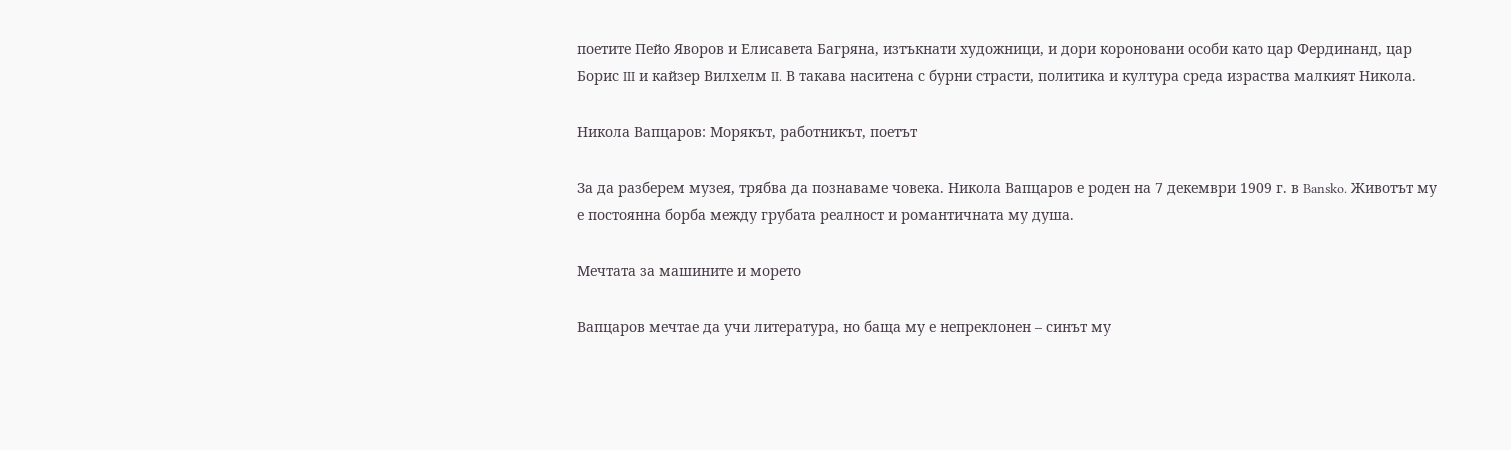поетите Пейо Яворов и Елисавета Багряна, изтъкнати художници, и дори короновани особи като цар Фердинанд, цар Борис III и кайзер Вилхелм II. В такава наситена с бурни страсти, политика и култура среда израства малкият Никола.

Никола Вапцаров: Морякът, работникът, поетът

За да разберем музея, трябва да познаваме човека. Никола Вапцаров е роден на 7 декември 1909 г. в Bansko. Животът му е постоянна борба между грубата реалност и романтичната му душа.

Мечтата за машините и морето

Вапцаров мечтае да учи литература, но баща му е непреклонен – синът му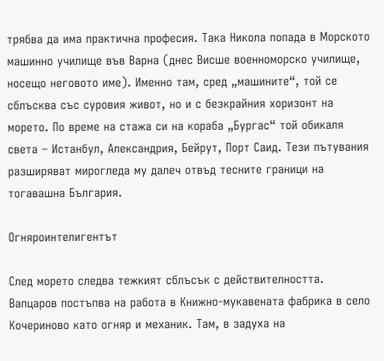трябва да има практична професия. Така Никола попада в Морското машинно училище във Варна (днес Висше военноморско училище, носещо неговото име). Именно там, сред „машините“, той се сблъсква със суровия живот, но и с безкрайния хоризонт на морето. По време на стажа си на кораба „Бургас“ той обикаля света – Истанбул, Александрия, Бейрут, Порт Саид. Тези пътувания разширяват мирогледа му далеч отвъд тесните граници на тогавашна България.

Огняроинтелигентът

След морето следва тежкият сблъсък с действителността. Вапцаров постъпва на работа в Книжно-мукавената фабрика в село Кочериново като огняр и механик. Там, в задуха на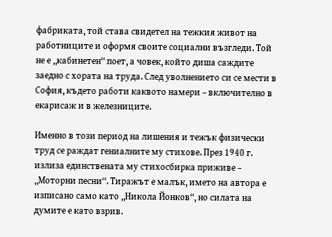фабриката, той става свидетел на тежкия живот на работниците и оформя своите социални възгледи. Той не е „кабинетен“ поет, а човек, който диша саждите заедно с хората на труда. След уволнението си се мести в София, където работи каквото намери – включително в екарисаж и в железниците.

Именно в този период на лишения и тежък физически труд се раждат гениалните му стихове. През 1940 г. излиза единствената му стихосбирка приживе – „Моторни песни“. Тиражът е малък, името на автора е изписано само като „Никола Йонков“, но силата на думите е като взрив.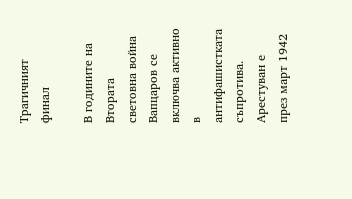Трагичният финал

В годините на Втората световна война Вапцаров се включва активно в антифашистката съпротива. Арестуван е през март 1942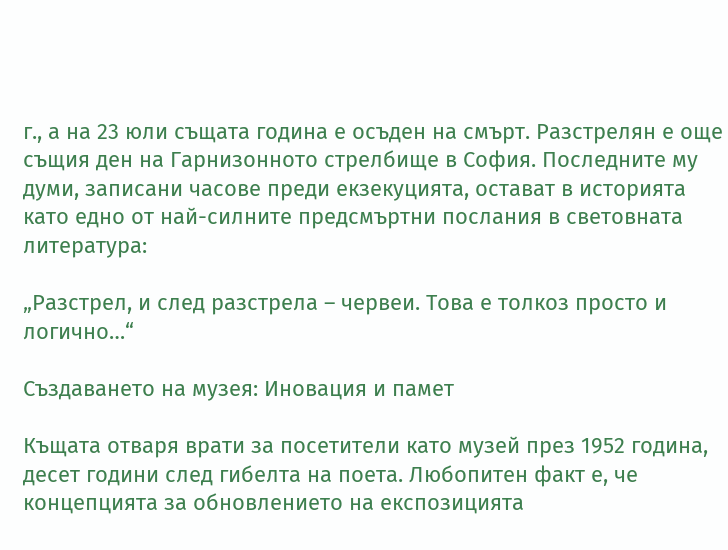г., а на 23 юли същата година е осъден на смърт. Разстрелян е още същия ден на Гарнизонното стрелбище в София. Последните му думи, записани часове преди екзекуцията, остават в историята като едно от най-силните предсмъртни послания в световната литература:

„Разстрел, и след разстрела – червеи. Това е толкоз просто и логично…“

Създаването на музея: Иновация и памет

Къщата отваря врати за посетители като музей през 1952 година, десет години след гибелта на поета. Любопитен факт е, че концепцията за обновлението на експозицията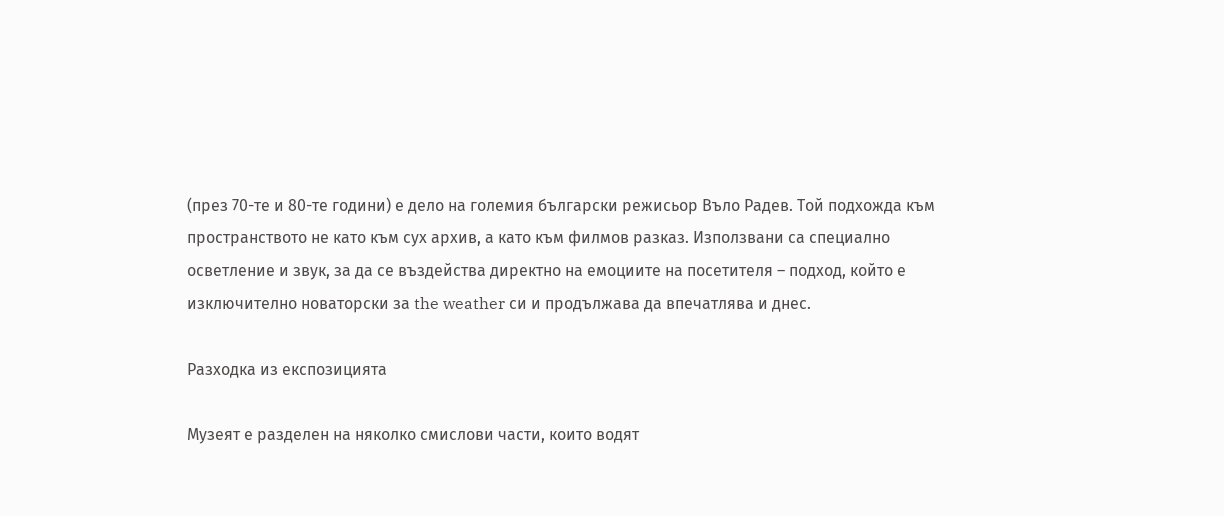(през 70-те и 80-те години) е дело на големия български режисьор Въло Радев. Той подхожда към пространството не като към сух архив, а като към филмов разказ. Използвани са специално осветление и звук, за да се въздейства директно на емоциите на посетителя – подход, който е изключително новаторски за the weather си и продължава да впечатлява и днес.

Разходка из експозицията

Музеят е разделен на няколко смислови части, които водят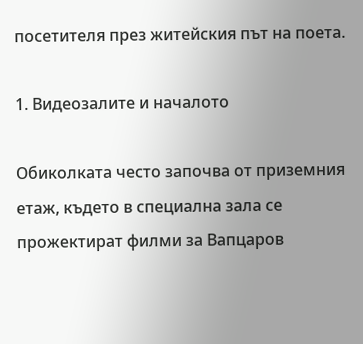посетителя през житейския път на поета.

1. Видеозалите и началото

Обиколката често започва от приземния етаж, където в специална зала се прожектират филми за Вапцаров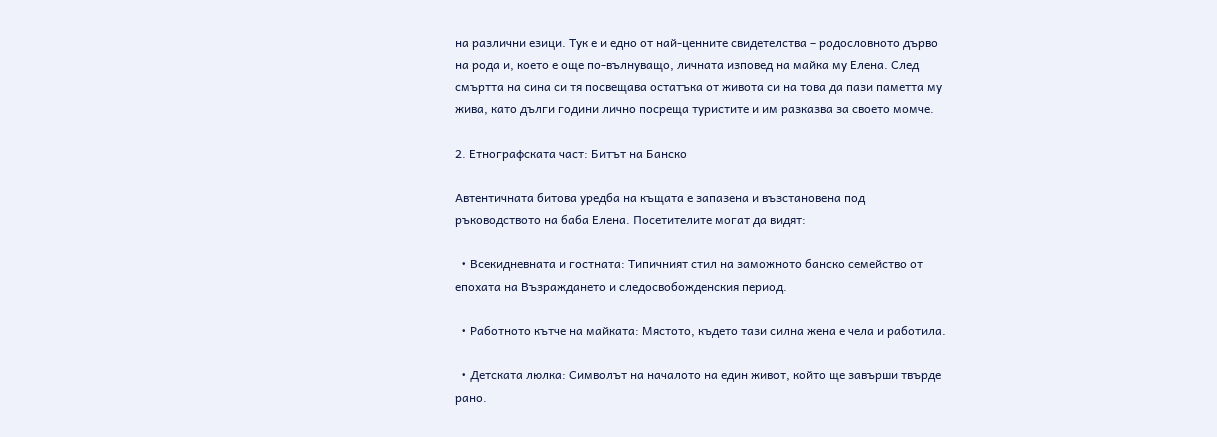на различни езици. Тук е и едно от най-ценните свидетелства – родословното дърво на рода и, което е още по-вълнуващо, личната изповед на майка му Елена. След смъртта на сина си тя посвещава остатъка от живота си на това да пази паметта му жива, като дълги години лично посреща туристите и им разказва за своето момче.

2. Етнографската част: Битът на Банско

Автентичната битова уредба на къщата е запазена и възстановена под ръководството на баба Елена. Посетителите могат да видят:

  • Всекидневната и гостната: Типичният стил на заможното банско семейство от епохата на Възраждането и следосвобожденския период.

  • Работното кътче на майката: Мястото, където тази силна жена е чела и работила.

  • Детската люлка: Символът на началото на един живот, който ще завърши твърде рано.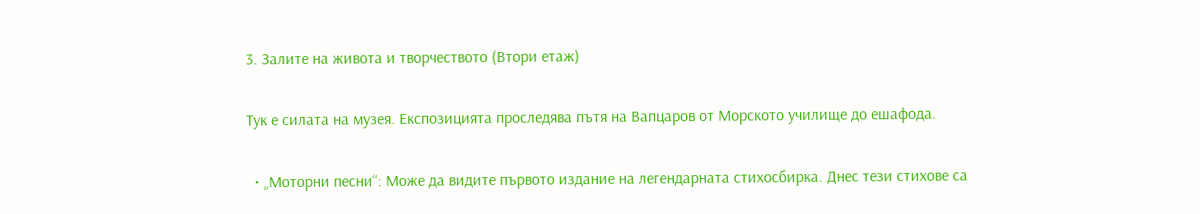3. Залите на живота и творчеството (Втори етаж)

Тук е силата на музея. Експозицията проследява пътя на Вапцаров от Морското училище до ешафода.

  • „Моторни песни“: Може да видите първото издание на легендарната стихосбирка. Днес тези стихове са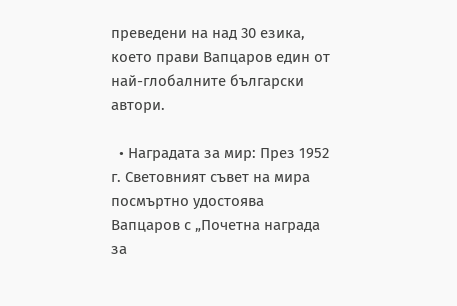преведени на над 30 езика, което прави Вапцаров един от най-глобалните български автори.

  • Наградата за мир: През 1952 г. Световният съвет на мира посмъртно удостоява Вапцаров с „Почетна награда за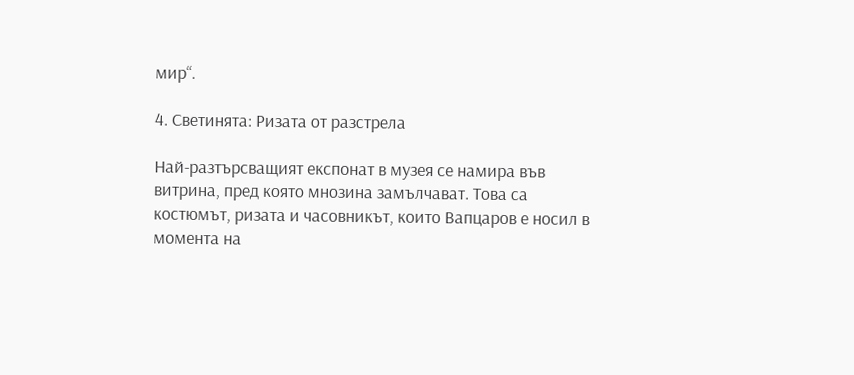мир“.

4. Светинята: Ризата от разстрела

Най-разтърсващият експонат в музея се намира във витрина, пред която мнозина замълчават. Това са костюмът, ризата и часовникът, които Вапцаров е носил в момента на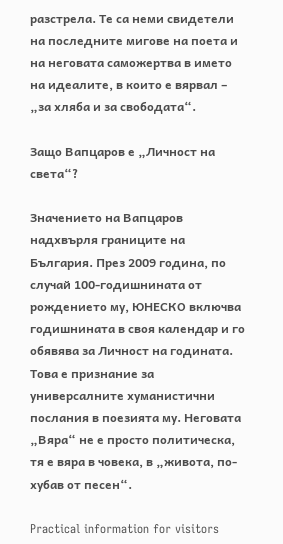разстрела. Те са неми свидетели на последните мигове на поета и на неговата саможертва в името на идеалите, в които е вярвал – „за хляба и за свободата“.

Защо Вапцаров е „Личност на света“?

Значението на Вапцаров надхвърля границите на България. През 2009 година, по случай 100-годишнината от рождението му, ЮНЕСКО включва годишнината в своя календар и го обявява за Личност на годината. Това е признание за универсалните хуманистични послания в поезията му. Неговата „Вяра“ не е просто политическа, тя е вяра в човека, в „живота, по-хубав от песен“.

Practical information for visitors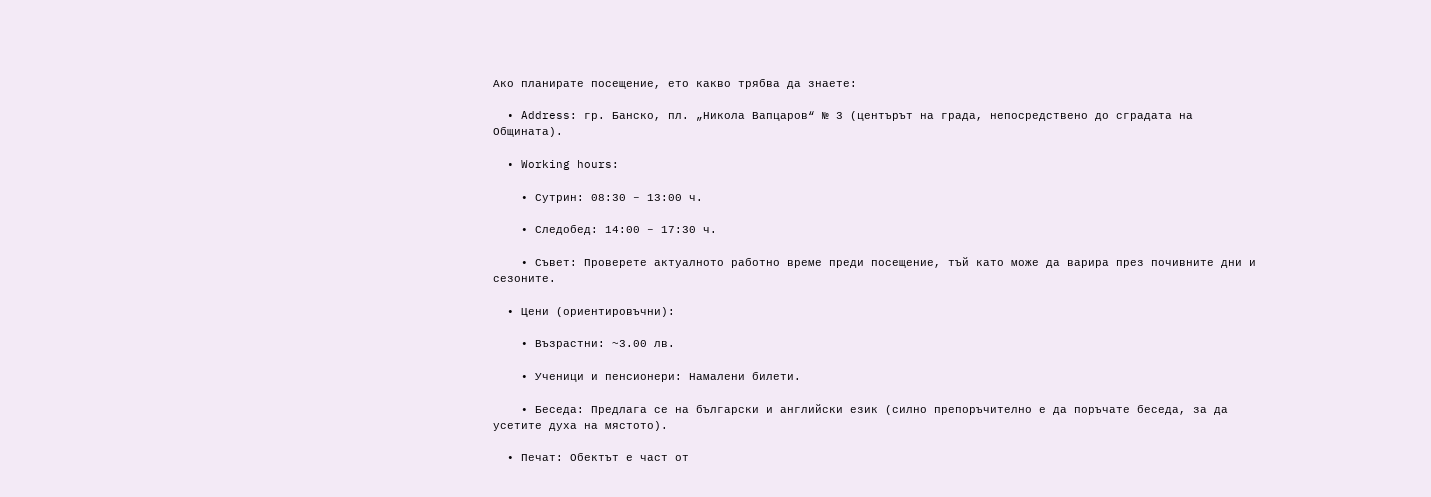Ако планирате посещение, ето какво трябва да знаете:

  • Address: гр. Банско, пл. „Никола Вапцаров“ № 3 (центърът на града, непосредствено до сградата на Общината).

  • Working hours:

    • Сутрин: 08:30 – 13:00 ч.

    • Следобед: 14:00 – 17:30 ч.

    • Съвет: Проверете актуалното работно време преди посещение, тъй като може да варира през почивните дни и сезоните.

  • Цени (ориентировъчни):

    • Възрастни: ~3.00 лв.

    • Ученици и пенсионери: Намалени билети.

    • Беседа: Предлага се на български и английски език (силно препоръчително е да поръчате беседа, за да усетите духа на мястото).

  • Печат: Обектът е част от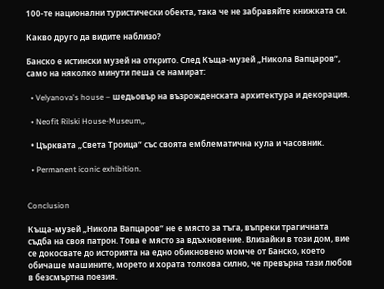100-те национални туристически обекта, така че не забравяйте книжката си.

Какво друго да видите наблизо?

Банско е истински музей на открито. След Къща-музей „Никола Вапцаров“, само на няколко минути пеша се намират:

  • Velyanova's house – шедьовър на възрожденската архитектура и декорация.

  • Neofit Rilski House-Museum„.

  • Църквата „Света Троица“ със своята емблематична кула и часовник.

  • Permanent iconic exhibition.


Conclusion

Къща-музей „Никола Вапцаров“ не е място за тъга, въпреки трагичната съдба на своя патрон. Това е място за вдъхновение. Влизайки в този дом, вие се докосвате до историята на едно обикновено момче от Банско, което обичаше машините, морето и хората толкова силно, че превърна тази любов в безсмъртна поезия.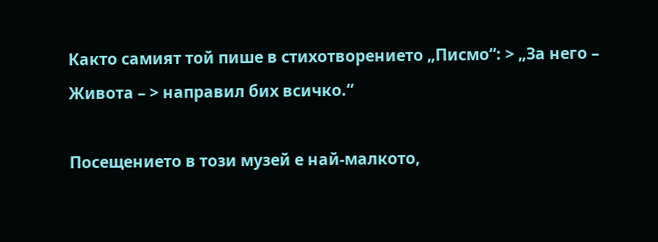Както самият той пише в стихотворението „Писмо“: > „За него – Живота – > направил бих всичко.“

Посещението в този музей е най-малкото,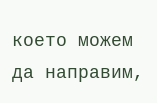което можем да направим,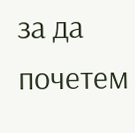за да почетем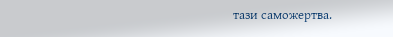тази саможертва.